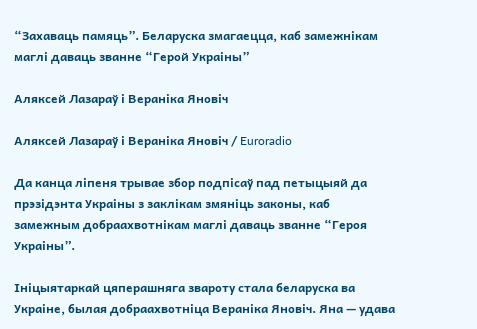“Захаваць памяць”. Беларуска змагаецца, каб замежнікам маглі даваць званне “Герой Украіны”

Аляксей Лазараў і Вераніка Яновіч

Аляксей Лазараў і Вераніка Яновіч / Euroradio

Да канца ліпеня трывае збор подпісаў пад петыцыяй да прэзідэнта Украіны з заклікам змяніць законы, каб замежным добраахвотнікам маглі даваць званне “Героя Украіны”.

Ініцыятаркай цяперашняга звароту стала беларуска ва Украіне, былая добраахвотніца Вераніка Яновіч. Яна — удава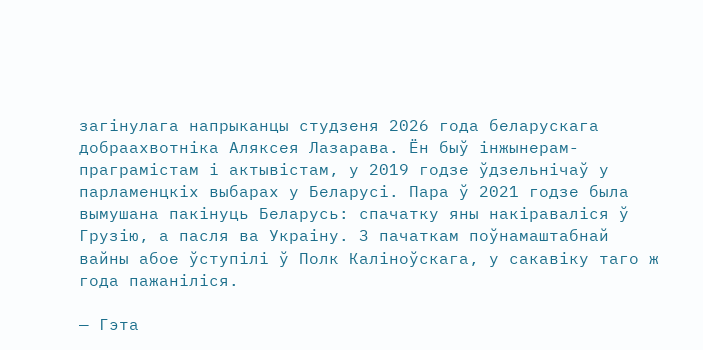загінулага напрыканцы студзеня 2026 года беларускага добраахвотніка Аляксея Лазарава. Ён быў інжынерам-праграмістам і актывістам, у 2019 годзе ўдзельнічаў у парламенцкіх выбарах у Беларусі. Пара ў 2021 годзе была вымушана пакінуць Беларусь: спачатку яны накіраваліся ў Грузію, а пасля ва Украіну. З пачаткам поўнамаштабнай вайны абое ўступілі ў Полк Каліноўскага, у сакавіку таго ж года пажаніліся.

— Гэта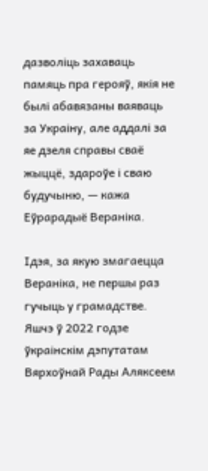дазволіць захаваць памяць пра герояў, якія не былі абавязаны ваяваць за Украіну, але аддалі за яе дзеля справы сваё жыццё, здароўе і сваю будучыню, — кажа Еўрарадыё Вераніка.

Ідэя, за якую змагаецца Вераніка, не першы раз гучыць у грамадстве. Яшчэ ў 2022 годзе ўкраінскім дэпутатам Вярхоўнай Рады Аляксеем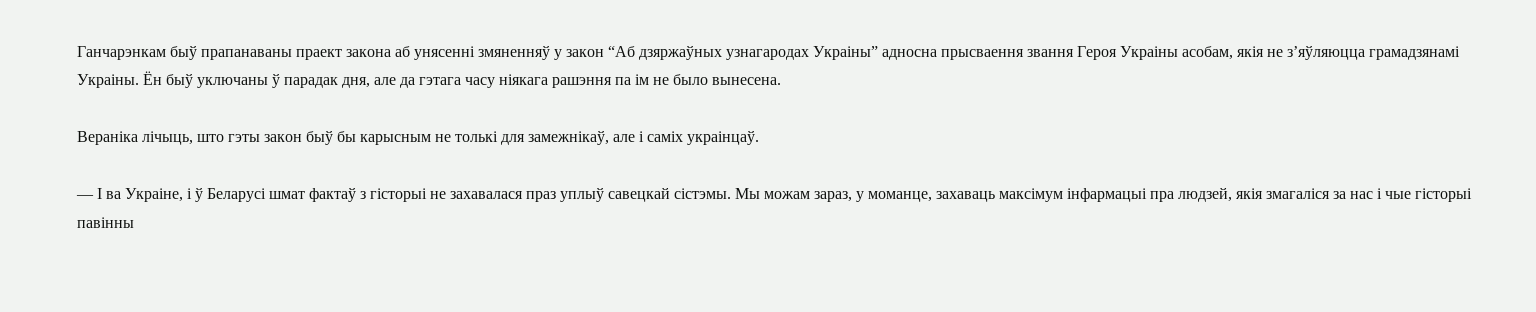Ганчарэнкам быў прапанаваны праект закона аб унясенні змяненняў у закон “Аб дзяржаўных узнагародах Украіны” адносна прысваення звання Героя Украіны асобам, якія не з’яўляюцца грамадзянамі Украіны. Ён быў уключаны ў парадак дня, але да гэтага часу ніякага рашэння па ім не было вынесена.

Вераніка лічыць, што гэты закон быў бы карысным не толькі для замежнікаў, але і саміх украінцаў.

— І ва Украіне, і ў Беларусі шмат фактаў з гісторыі не захавалася праз уплыў савецкай сістэмы. Мы можам зараз, у моманце, захаваць максімум інфармацыі пра людзей, якія змагаліся за нас і чые гісторыі павінны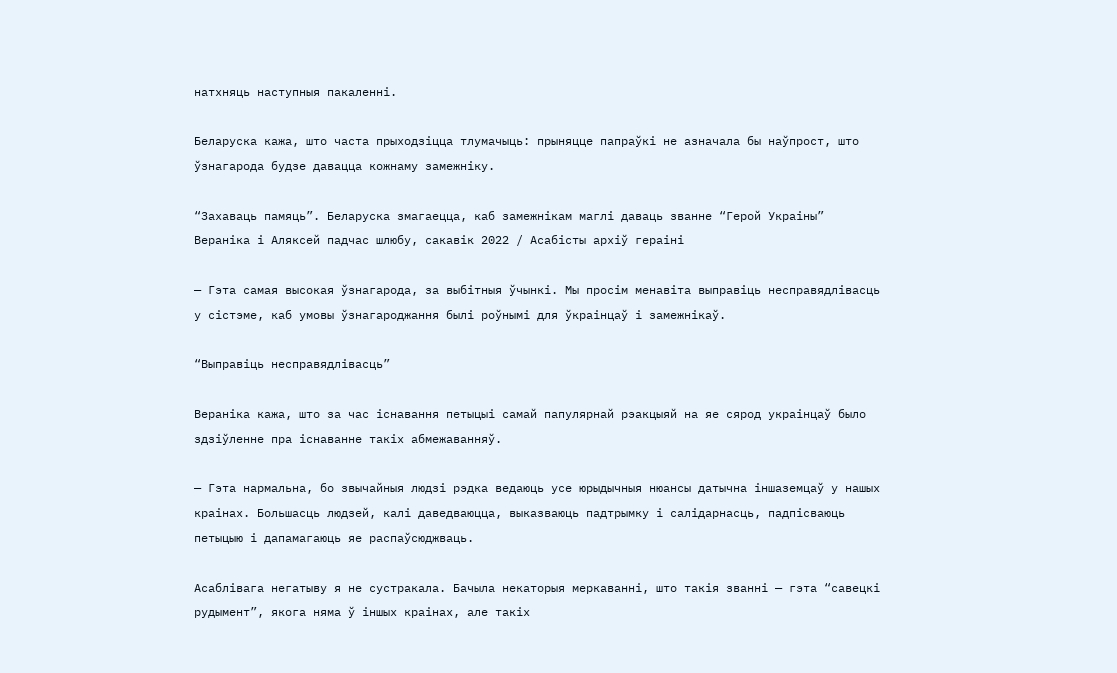натхняць наступныя пакаленні.

Беларуска кажа, што часта прыходзіцца тлумачыць: прыняцце папраўкі не азначала бы наўпрост, што ўзнагарода будзе давацца кожнаму замежніку.

“Захаваць памяць”. Беларуска змагаецца, каб замежнікам маглі даваць званне “Герой Украіны”
Вераніка і Аляксей падчас шлюбу, сакавік 2022 / Асабісты архіў гераіні

— Гэта самая высокая ўзнагарода, за выбітныя ўчынкі. Мы просім менавіта выправіць несправядлівасць у сістэме, каб умовы ўзнагароджання былі роўнымі для ўкраінцаў і замежнікаў.

“Выправіць несправядлівасць”

Вераніка кажа, што за час існавання петыцыі самай папулярнай рэакцыяй на яе сярод украінцаў было здзіўленне пра існаванне такіх абмежаванняў.

— Гэта нармальна, бо звычайныя людзі рэдка ведаюць усе юрыдычныя нюансы датычна іншаземцаў у нашых краінах. Большасць людзей, калі даведваюцца, выказваюць падтрымку і салідарнасць, падпісваюць петыцыю і дапамагаюць яе распаўсюджваць.

Асаблівага негатыву я не сустракала. Бачыла некаторыя меркаванні, што такія званні — гэта “савецкі рудымент”, якога няма ў іншых краінах, але такіх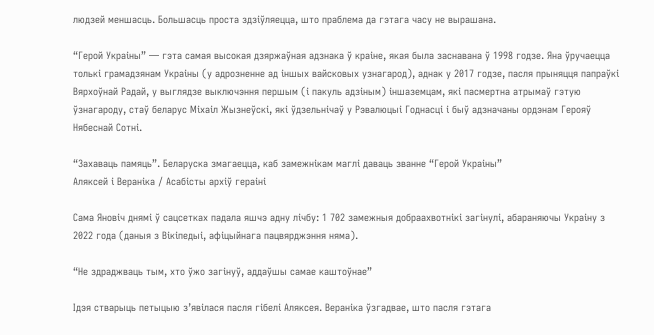людзей меншасць. Большасць проста здзіўляецца, што праблема да гэтага часу не вырашана.

“Герой Украіны” — гэта самая высокая дзяржаўная адзнака ў краіне, якая была заснавана ў 1998 годзе. Яна ўручаецца толькі грамадзянам Украіны (у адрозненне ад іншых вайсковых узнагарод), аднак у 2017 годзе, пасля прыняцця папраўкі Вярхоўнай Радай, у выглядзе выключэння першым (і пакуль адзіным) іншаземцам, які пасмертна атрымаў гэтую ўзнагароду, стаў беларус Міхаіл Жызнеўскі, які ўдзельнічаў у Рэвалюцыі Годнасці і быў адзначаны ордэнам Герояў Нябеснай Сотні.

“Захаваць памяць”. Беларуска змагаецца, каб замежнікам маглі даваць званне “Герой Украіны”
Аляксей і Вераніка / Асабісты архіў гераіні

Сама Яновіч днямі ў сацсетках падала яшчэ адну лічбу: 1 702 замежныя добраахвотнікі загінулі, абараняючы Украіну з 2022 года (даныя з Вікіпедыі, афіцыйнага пацвярджэння няма).

“Не здраджваць тым, хто ўжо загінуў, аддаўшы самае каштоўнае”

Ідэя стварыць петыцыю з’явілася пасля гібелі Аляксея. Вераніка ўзгадвае, што пасля гэтага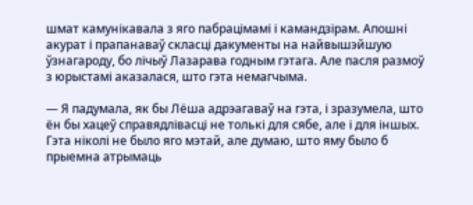шмат камунікавала з яго пабрацімамі і камандзірам. Апошні акурат і прапанаваў скласці дакументы на найвышэйшую ўзнагароду, бо лічыў Лазарава годным гэтага. Але пасля размоў з юрыстамі аказалася, што гэта немагчыма.

— Я падумала, як бы Лёша адрэагаваў на гэта, і зразумела, што ён бы хацеў справядлівасці не толькі для сябе, але і для іншых. Гэта ніколі не было яго мэтай, але думаю, што яму было б прыемна атрымаць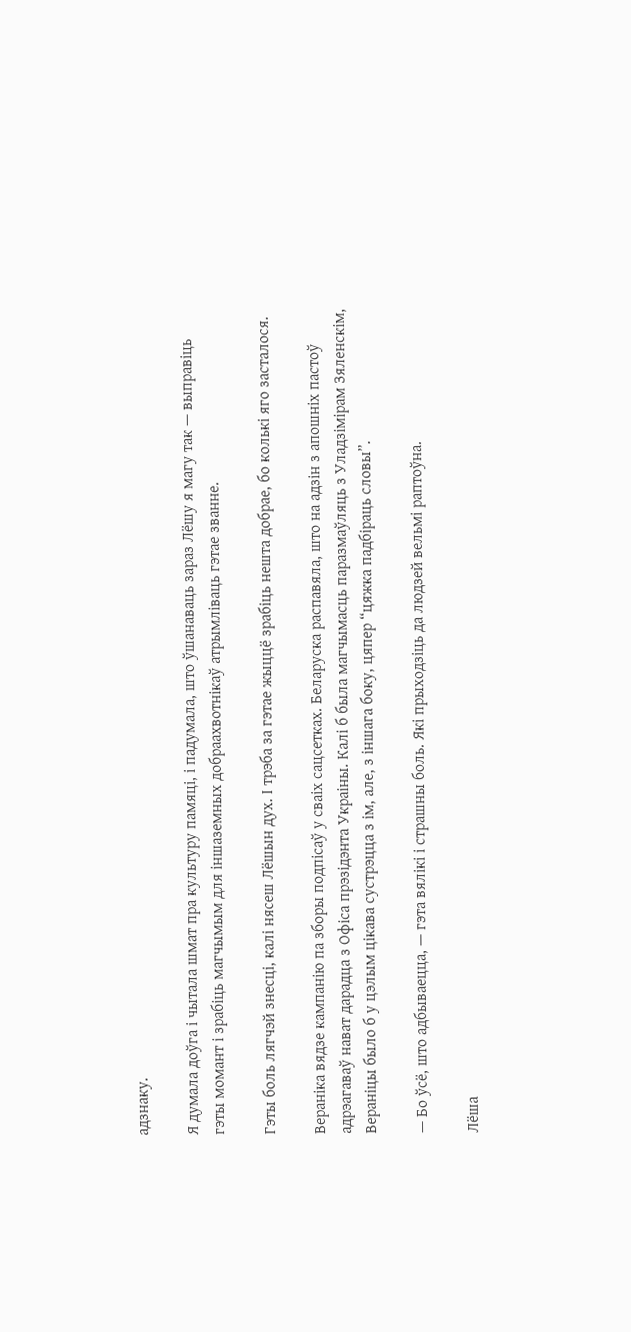адзнаку.

Я думала доўга і чытала шмат пра культуру памяці, і падумала, што ўшанаваць зараз Лёшу я магу так — выправіць гэты момант і зрабіць магчымым для іншаземных добраахвотнікаў атрымліваць гэтае званне.

Гэты боль лягчэй знесці, калі нясеш Лёшын дух. І трэба за гэтае жыццё зрабіць нешта добрае, бо колькі яго засталося.

Вераніка вядзе кампанію па зборы подпісаў у сваіх сацсетках. Беларуска распавяла, што на адзін з апошніх пастоў адрэагаваў нават дарадца з Офіса прэзідэнта Украіны. Калі б была магчымасць паразмаўляць з Уладзімірам Зяленскім, Вераніцы было б у цэлым цікава сустрэцца з ім, але, з іншага боку, цяпер “цяжка падбіраць словы”.

— Бо ўсё, што адбываецца, — гэта вялікі і страшны боль. Які прыходзіць да людзей вельмі раптоўна.

Лёша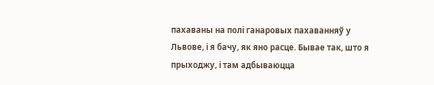пахаваны на полі ганаровых пахаванняў у Львове, і я бачу, як яно расце. Бывае так, што я прыходжу, і там адбываюцца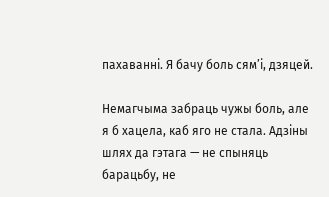пахаванні. Я бачу боль сям’і, дзяцей.

Немагчыма забраць чужы боль, але я б хацела, каб яго не стала. Адзіны шлях да гэтага — не спыняць барацьбу, не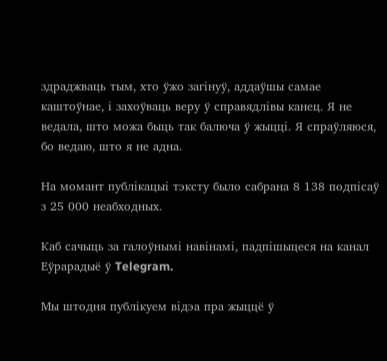здраджваць тым, хто ўжо загінуў, аддаўшы самае каштоўнае, і захоўваць веру ў справядлівы канец. Я не ведала, што можа быць так балюча ў жыцці. Я спраўляюся, бо ведаю, што я не адна.

На момант публікацыі тэксту было сабрана 8 138 подпісаў з 25 000 неабходных.

Каб сачыць за галоўнымі навінамі, падпішыцеся на канал Еўрарадыё ў Telegram.

Мы штодня публікуем відэа пра жыццё ў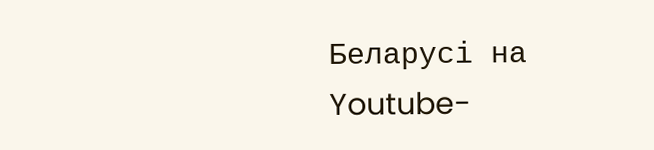Беларусі на Youtube-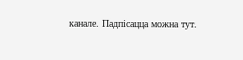канале. Падпісацца можна тут.